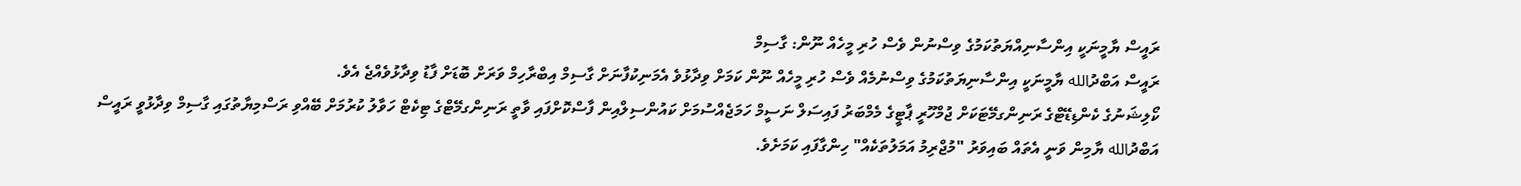ރައީސް ޔާމީނަކީ އިންސާނިއްޔަތުކަމުގެ ވިސްނުން ވެސް ހުރި މީހެއް ނޫން: ގާސިމް
ރައީސް އަބްދުالله ޔާމީނަކީ އިންސާނިޔަތުކަމުގެ ވިސްނުމެއް ވެސް ހުރި މީހެއް ނޫން ކަމަށް ވިދާޅުވެ އެމަނިކުފާނަށް ގާސިމް އިބްރާހިމް ވަރަށް ބޮޑަށް ފާޑު ވިދާޅުވެއްޖެ އެވެ.
ކޯލިޝަނުގެ ކެންޑިޑޭޓްގެ ރަނިންގމޭޓަކަށް ޖުމްހޫރީ ޕާޓީގެ މެމްބަރު ފައިސަލް ނަސީމް ހަމަޖެއްސުމަށް ކައުންސިލްއިން ފާސްކޮށްފައި ވާތީ ރަނިންގމޭޓްގެ ޓިކެޓް ހަވާލު ކުރުމަށް ބޭއްވި ރަސްމިޔާތުގައި ގާސިމް ވިދާޅުވީ ރައީސް އަބްދުالله ޔާމިން ވަނީ އެތައް ބައިވަރު "މުޖްރިމު އަމަލުތަކެއް" ހިންގާފައި ކަމަށެވެ.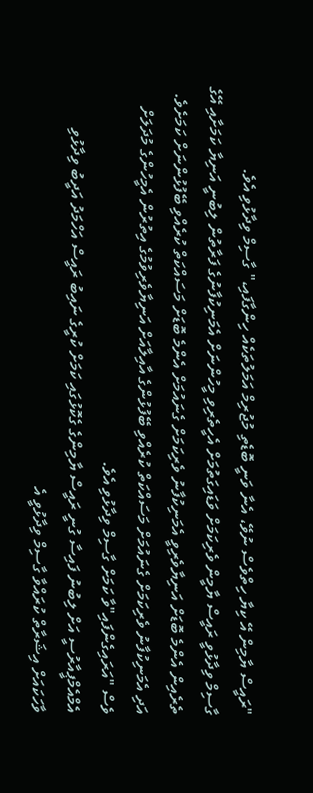"ރައީސް ޔާމިން އޭ ކިޔާ ހިތްވެސް ނުވޭ، އެނާ ވަނީ ބޮޑެތި މުޖުރިމް އަމަލުތަކެއް ހިންގާފައި،" ގާސިމް ވިދާޅުވި އެވެ.
ގާސިމް ވިދާޅުވީ ރައީސް ޔާމީން ވެރިކަމަށް ވަޑައިގަތުމަށް އެހީތެރިވި މީހުންނަށް އެމަނިކުފާނުގެ ފަރާތުން ލިބުނީ އަނިޔާ ކަމަށާއި އޭގެ ތެރެއިން އެންމެ ބޮޑަށް އަނިޔާވެރިވީ އެމަނިކުފާނު ވެރިކަމަށް ގެނައުމަށް އެންމެ ބޮޑަށް މަސައްކަތް ކުރެއްވި ބޭފުޅުންނަށް ކަމަށެވެ. އަދި އެމަނިކުފާނު ވެރިކަމަށް ގެނައުމަށް މަސައްކަތް ކުރެއްވި ބޭފުޅުންގެ އާއިލާއަށް އަނިޔާވެރިވުމުގެ އިތުރުން އެމީހުންގެ މުދަލަށް ވެސް "އަރައިގެންފައި"ވާ ކަމަށް ގާސިމް ވިދާޅުވި އެވެ.
އެމްއެމްޕީއާރުސީ އަށް ލިބުނު ފައިސާ ގުނީ ރައީސް ޔާމިންގެ ގެކޮޅުގައި ކަމަށް ކުރީގެ ނައިބު ރައީސް އަހްމަދު އަދީބު ވިދާޅުވި ވާހަކައަށް އިޝަރާތް ކުރައްވާ ގާސިމް ވިދާޅުވީ އެ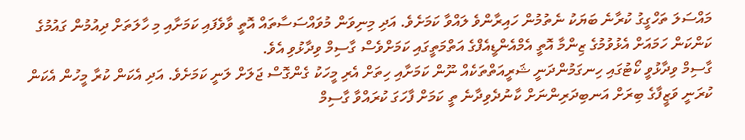މައްސަލަ ތަހްގީގު ކުރާނެ ބަޔަކު ނެތުމުން ހައިރާންވެ ލައްވާ ކަމަށެވެ. އަދި މިނިވަން މުވައްސަސާތައް އޮތީ ވާވެފައި ކަމަށާއި މި ހާލަތަށް ދިއުމުން ގައުމުގެ ކަންކަން ހަމައަށް އެޅުވުމުގެ ޒިންމާ އޮތީ އެމްއެންޑީއެފްގެ އަތްމަތީގައި ކަމަށްވެސް ގާސިމް ވިދާޅުވި އެވެ.
ގާސިމް ވިދާޅުވީ ކޯޓުގައި ހިނގަމުންދަނީ ޝަރީއަތްތަކެއް ނޫން ކަމަށާއި ހިތަށް އެރި މީހަކު ގެންގޮސް ޖަލަށް ލަނީ ކަމަށެވެ. އަދި އެކަން ކުރާ މީހުން އެކަން ކުރަނީ ވަޒީފާގެ ބިރަށް އަނބިދަރިންނަށް ކާނުދެވިދާނެ ތީ ކަމަށް ފާހަގަ ކުރައްވާ ގާސިމް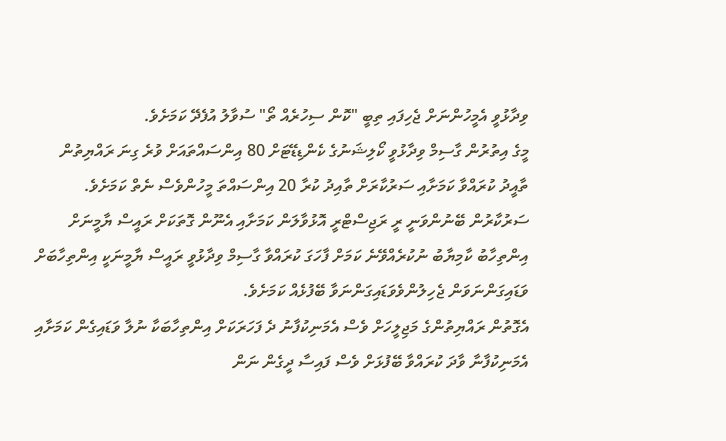ވިދާޅުވީ އެމީހުންނަށް ޖެހިފައި ތިބީ "ކޮން ސިހުރެއް ތޯ" ސުވާލު އުފެދޭ ކަމަށެވެ.
މީގެ އިތުރުން ގާސިމް ވިދާޅުވީ ކޯލިޝަނުގެ ކެންޑިޑޭޓަށް 80 އިންސައްތައަށް ވުރެ ގިނަ ރައްޔިތުން ތާއީދު ކުރައްވާ ކަމަށާއި ސަރުކާރަށް ތާއިދު ކުރާ 20 އިންސައްތަ މީހުންވެސް ނެތް ކަމަށެވެ.
ސަރުކާރުން ބޭނުންވަނީ ރީ ރަޖިސްޓްރީ އޮޅުވާލަން ކަމަށާއި އެނޫން ގޮތަކަށް ރައީސް ޔާމީނަށް އިންތިހާބު ކާމިޔާބު ނުކުރެއްވޭނެ ކަމަށް ފާހަގަ ކުރައްވާ ގާސިމް ވިދާޅުވީ ރައީސް ޔާމީނަކީ އިންތިހާބަށް ވަޑައިގަންނަވަން ޖެހިލުންވެވަޑައިގަންނަވާ ބޭފުޅެއް ކަމަށެވެ.
އެގޮތުން ރައްޔިތުންގެ މަޖިލީހަށް ވެސް އެމަނިކުފާނު ދެ ފަހަރަކަށް އިންތިހާބަކާ ނުލާ ވަޑައިގެން ކަމަށާއި އެމަނިކުފާނާ ވާދަ ކުރައްވާ ބޭފުޅަށް ވެސް ފައިސާ ދީގެން ނަން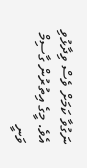ނަގުވާ ކަމަށް ވެސް ވިދާޅުވި އެވެ. މީގެ އިތުރުން ގާސިމް ވަނީ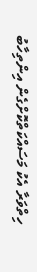ހިތްވަރާ އެކު މަސައްކަތްކޮށްގެން އިންތިހާބު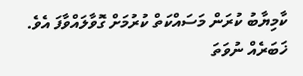ކާމިޔާބު ކުރަން މަސައްކަތް ކުރުމަށް ގޮވާލައްވާފަ އެވެ.
ޚަބަރެއް ނުވަތަ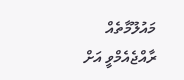މައުލޫމާތެއް ރާއްޖެއެމްވީ އަށް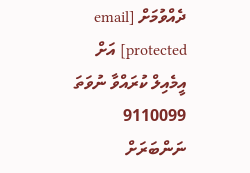ދެއްވުމަށް [email protected] އަށް އީމެއިލް ކުރައްވާ ނުވަތަ 9110099 ނަންބަރަށް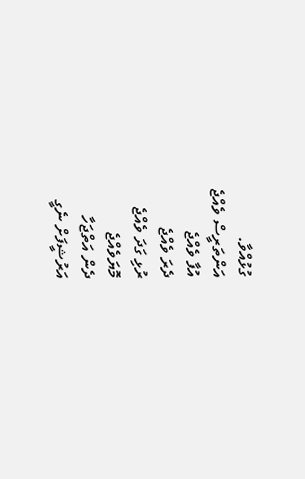ގުޅުއްވާ.
އަންތަރީސް ވެއްޖެ
އުފާ ވެއްޖެ
ދެރަ ވެއްޖެ
ރުޅި ގަދަ ވެއްޖެ
މޮޔަވެއްޖެ
ދެން އަތްޖަހާ
އަރުޝީފަށް ނެގީ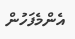އެންމެފަހުން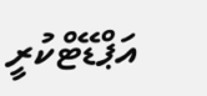އަޕްޑޭޓްކުރީ